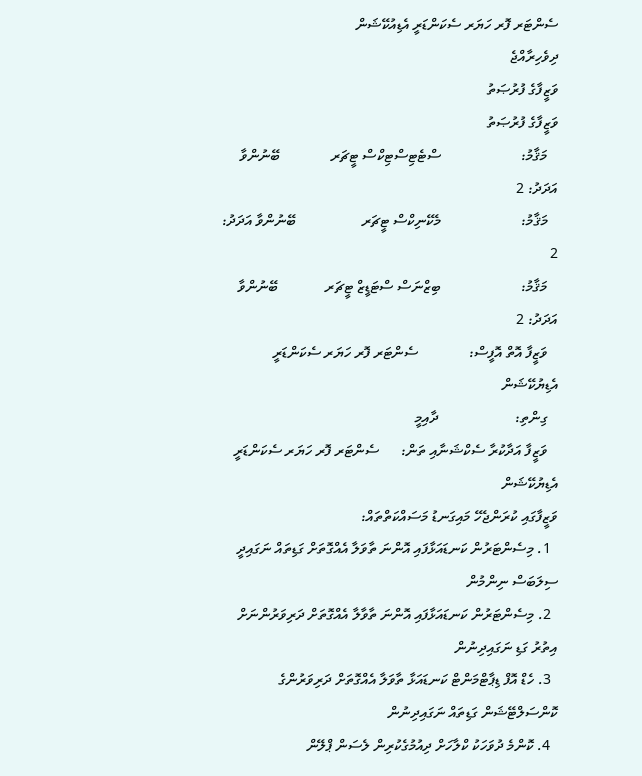ސެންޓަރ ފޮރ ހަޔަރ ސެކަންޑަރީ އެޑިއުކޭޝަން
ދިވެހިރާއްޖެ
ވަޒީފާގެ ފުރުޞަތު
ވަޒީފާގެ ފުރުޞަތު
   މަޤާމު:                      ސްޓެޓިސްޓިކްސް ޓީޗަރ              ބޭނުންވާ އަދަދު: 2
   މަޤާމު:                      މެކޭނިކްސް ޓީޗަރ                  ބޭނުންވާ އަދަދު: 2
   މަޤާމު:                      ބިޒްނަސް ސްޓަޑީޒް ޓީޗަރ             ބޭނުންވާ އަދަދު: 2
   ވަޒީފާ އޮތް އޮފީސް:              ސެންޓަރ ފޮރ ހަޔަރ ސެކަންޑަރީ އެޑިޔުކޭޝަން
   ގިންތި:                     ދާއިމީ
   ވަޒީފާ އަދާކުރާ ސެކްޝަނާއި ތަން:      ސެންޓަރ ފޮރ ހަޔަރ ސެކަންޑަރީ އެޑިޔުކޭޝަން
ވަޒީފާގައި ކުރަންޖެހޭ މައިގަނޑު މަސައްކަތްތައް:
  1. މިސެންޓަރުން ކަނޑައަޅާފައި އޮންނަ ތާވަލާ އެއްގޮތަށް ގަޑިތައް ނަގައިދީ ސިލަބަސް ނިންމުން
  2. މިސެންޓަރުން ކަނޑައަޅާފައި އޮންނަ ތާވާލާ އެއްގޮތަށް ދަރިވަރުންނަށް އިތުރު ގަޑި ނަގައިދިނުން
  3. ހެޑް އޮފް ޑިޕާޓްމަންޓް ކަނޑައަޅާ ތާވަލާ އެއްގޮތަށް ދަރިވަރުންގެ ކޮންސަލްޓޭޝަން ގަޑިތައް ނަގައިދިނުން
  4. ކޮންމެ ދުވަހަކު ކްލާހަށް ދިއުމުގެކުރިން ލެސަން ޕްލޭން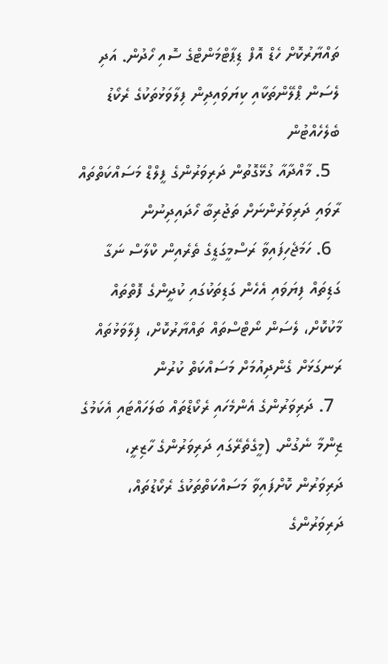ތައްޔާރުކޮށް ހެޑް އޮފް ޑިޕާޓްމަންޓްގެ ސޮއި ހޯދުން. އަދި ލެސަން ޕްލޭންތަކާއި ކިޔަވައިދިން ފިލާވަޅުތަކުގެ ރެކޯޑު ބެލެހެއްޓުން
  5. މާއްދާއާ ގުޅޭގޮތުން ދަރިވަރުންގެ ފީލްޑް މަސައްކަތްތައް ރާވައި ދަރިވަރުންނަށް ތަޖުރިބާ ހޯދައިދިނުން
  6. ހަމަޖެހިފައިވާ ރަސްމީގަޑީގެ ތެރެއިން ކްލާސް ނަގާ ގަޑިތައް ފިޔަވައި އެހެން ގަޑިތަކުގައި ކުދީންގެ ފޮތްތައް މާކުކޮށް، ލެސަން ނޯޓްސްތައް ތައްޔާރުކޮށް، ފިލާވަޅުތައް ރަނގަޅަށް ގެންދިއުމަށް މަސައްކަތް ކުރުން
  7. ދަރިވަރުންގެ އެންމެހައި ރެކޯޑްތައް ބަލަހައްޓައި އެކަމުގެ ޒިންމާ ނެގުން. (މީގެތެރޭގައި ދަރިވަރުންގެ ހާޒިރީ، ދަރިވަރުން ކޮށްފައިވާ މަސައްކަތްތަކުގެ ރެކޯޑުތައް، ދަރިވަރުންގެ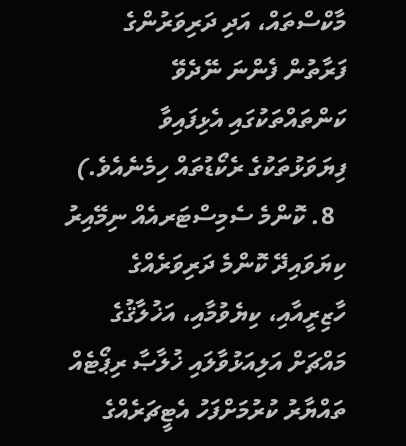މާކްސްތައް، އަދި ދަރިވަރުންގެ ފަރާތުން ފެންނަ ނޭދެވޭ ކަންތައްތަކުގައި އެޅިފައިވާ ފިޔަވަޅުތަކުގެ ރެކޯޑުތައް ހިމެނެއެވެ.)
  8. ކޮންމެ ސެމިސްޓަރއެއް ނިމޭއިރު ކިޔަވައިދޭ ކޮންމެ ދަރިވަރެއްގެ ހާޒިރީއާއި، ކިޔެވުމާއި، އަޚުލާޤުގެ މައްޗަށް އަލިއަޅުވާލައި ޚުލާޞާ ރިޕޯޓެއް ތައްޔާރު ކުރުމަށްފަހު އެޓީޗަރެއްގެ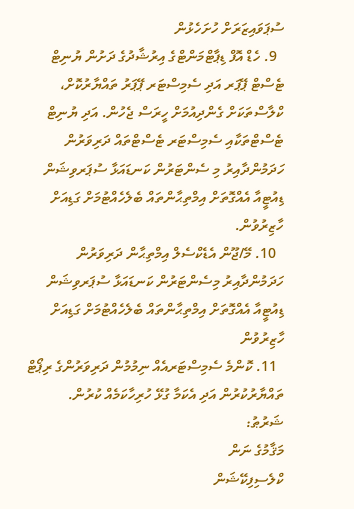ސުޕަވައިޒަރަށް ހުށަހެޅުން
  9. ހެޑް އޮފް ޑިޕާޓްމަންޓްގެ އިރުޝާދުގެ ދަށުން ޔުނިޓް ޓެސްޓް ޕޭޕަރ އަދި ސެމިސްޓަރ ޕޭޕަރު ތައްޔާރުކޮށް، ކްލާސްތަކަށް ގެންދިއުމަށް ހީރަސް ޖެހުން. އަދި ޔުނިޓް ޓެސްޓްތަކާއި ސެމިސްޓަރ ޓެސްޓްތައް ދަރިވަރުން ހަދަމުންދާއިރު މި ސެންޓަރުން ކަނޑައަޅާ ސުޕަރވިޝަން ޑިއުޓީއާ އެއްގޮތަށް އިމްތިޙާންތައް ބެލެހެއްޓުމަށް ގަޑިއަށް ހާޒިރުވުން.
  10. މޭ/ޖޫން އެޑެކްސެލް އިމްތިޙާން ދަރިވަރުން ހަދަމުންދާއިރު މިސެންޓަރުން ކަނޑައަޅާ ސުޕަރވިޝަން ޑިއުޓީއާ އެއްގޮތަށް އިމްތިޙާންތައް ބެލެހެއްޓުމަށް ގަޑިއަށް ހާޒިރުވުން
  11. ކޮންމެ ސެމިސްޓަރއެއް ނިމުމުން ދަރިވަރުންގެ ރިޕޯޓް ތައްޔާރުކުރުން އަދި އެކަމާ ގުޅޭ ހުރިހާކަމެއް ކުރުން.
ޝަރުޠު:
މަޤާމުގެ ނަން
ކްލެސިފިކޭޝަން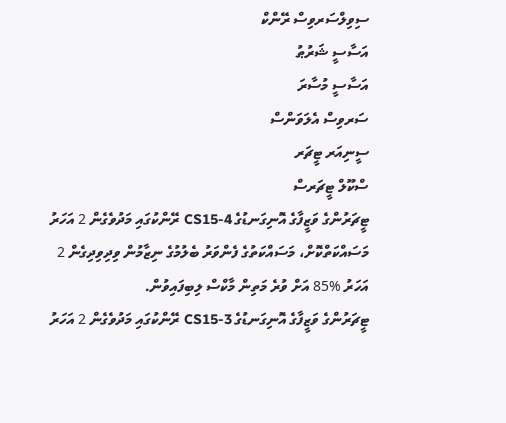ސިވިލްސަރވިސް ރޭންކް
އަސާސީ ޝަރުޠު
އަސާސީ މުސާރަ
ސަރވިސް އެލަވަންސް
ސީނިއަރ ޓީޗަރ
ސްކޫލް ޓީޗަރސް
ޓީޗަރުންގެ ވަޒީފާގެ އޮނިގަނޑުގެ CS15-4 ރޭންކުގައި މަދުވެގެން 2 އަހަރު މަސައްކަތްކޮށް، މަސައްކަތުގެ ފެންވަރު ބެލުމުގެ ނިޒާމުން ވިދިވިދިގެން 2 އަހަރު %85 އަށް ވުރެ މަތިން މާކްސް ލިބިފައިވުން.
ޓީޗަރުންގެ ވަޒީފާގެ އޮނިގަނޑުގެ CS15-3 ރޭންކުގައި މަދުވެގެން 2 އަހަރު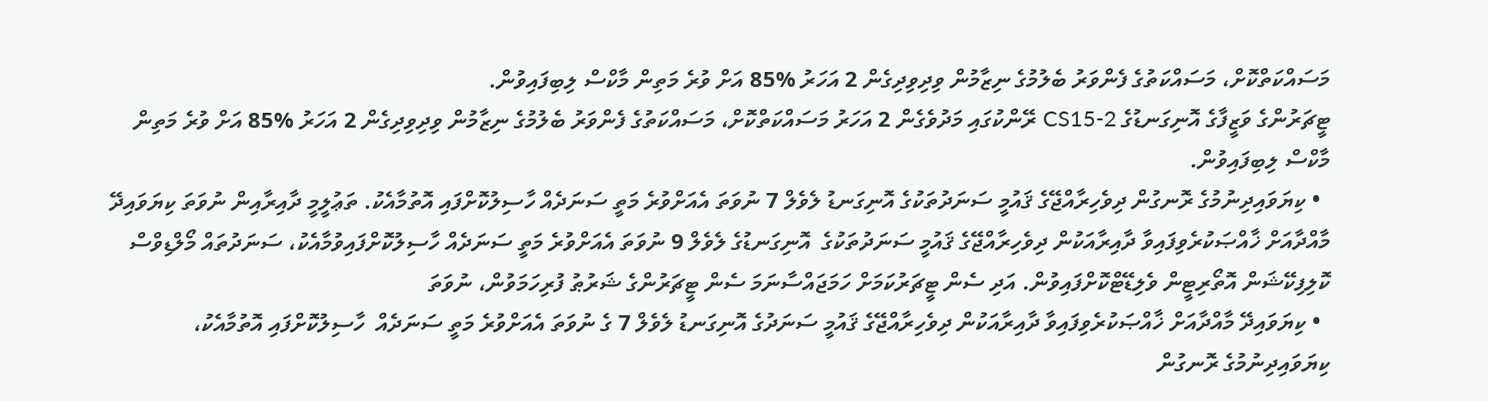މަސައްކަތްކޮށް، މަސައްކަތުގެ ފެންވަރު ބެލުމުގެ ނިޒާމުން ވިދިވިދިގެން 2 އަހަރު %85 އަށް ވުރެ މަތިން މާކްސް ލިބިފައިވުން.
ޓީޗަރުންގެ ވަޒީފާގެ އޮނިގަނޑުގެ CS15-2 ރޭންކުގައި މަދުވެގެން 2 އަހަރު މަސައްކަތްކޮށް، މަސައްކަތުގެ ފެންވަރު ބެލުމުގެ ނިޒާމުން ވިދިވިދިގެން 2 އަހަރު %85 އަށް ވުރެ މަތިން މާކްސް ލިބިފައިވުން.
  • ކިޔަވައިދިނުމުގެ ރޮނގުން ދިވެހިރާއްޖޭގެ ޤައުމީ ސަނަދުތަކުގެ އޮނިގަނޑު ލެވެލް 7 ނުވަތަ އެއަށްވުރެ މަތީ ސަނަދެއް ހާސިލުކޮށްފައި އޮތުމާއެކު. ތަޢުލީމީ ދާއިރާއިން ނުވަތަ ކިޔަވައިދޭ މާއްދާއަށް ޚާއްޞަކުރެވިފައިވާ ދާއިރާއަކުން ދިވެހިރާއްޖޭގެ ޤައުމީ ސަނަދުތަކުގެ  އޮނިގަނޑުގެ ލެވެލް 9 ނުވަތަ އެއަށްވުރެ މަތީ ސަނަދެއް ހާސިލުކޮށްފައިވުމާއެކު، ސަނަދުތައް މޯލްޑިވްސް ކޮލިފިކޭޝަން އޮތޯރިޓީން ވެލިޑޭޓްކޮށްފައިވުން. އަދި ސެން ޓީޗަރުކަމަށް ހަމަޖައްސާނަމަ ސެން ޓީޗަރުންގެ ޝަރުޠު ފުރިހަމަވުން، ނުވަތަ
  • ކިޔަވައިދޭ މާއްދާއަށް ޚާއްޞަކުރެވިފައިވާ ދާއިރާއަކުން ދިވެހިރާއްޖޭގެ ޤައުމީ ސަނަދުގެ އޮނިގަނޑު ލެވެލް 7 ގެ ނުވަތަ އެއަށްވުރެ މަތީ ސަނަދެއް  ހާސިލުކޮށްފައި އޮތުމާއެކު، ކިޔަވައިދިނުމުގެ ރޮނގުން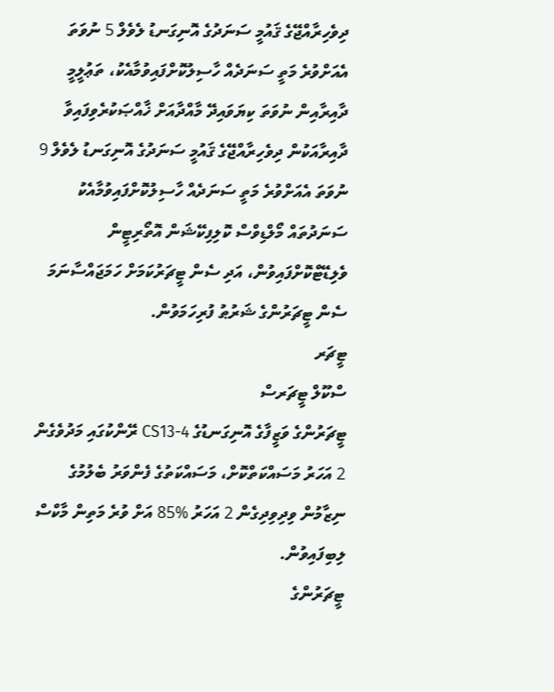ދިވެހިރާއްޖޭގެ ޤައުމީ ސަނަދުގެ އޮނިގަނޑު ލެވެލް 5 ނުވަތަ އެއަށްވުރެ މަތީ ސަނަދެއް ހާސިލުކޮށްފައިވުމާއެކު، ތަޢުލީމީ ދާއިރާއިން ނުވަތަ ކިޔަވައިދޭ މާއްދާއަށް ޚާއްޞަކުރެވިފައިވާ ދާއިރާއަކުން ދިވެހިރާއްޖޭގެ ޤައުމީ ސަނަދުގެ އޮނިގަނޑު ލެވެލް 9 ނުވަތަ އެއަށްވުރެ މަތީ ސަނަދެއް ހާސިލުކޮށްފައިވުމާއެކު ސަނަދުތައް މޯލްޑިވްސް ކޮލިފިކޭޝަން އޮތޯރިޓީން ވެލިޑޭޓްކޮށްފައިވުން، އަދި ސެން ޓީޗަރުކަމަށް ހަމަޖައްސާނަމަ ސެން ޓީޗަރުންގެ ޝަރުޠު ފުރިހަމަވުން.
ޓީޗަރ
ސްކޫލް ޓީޗަރސް
ޓީޗަރުންގެ ވަޒީފާގެ އޮނިގަނޑުގެ 4-CS13 ރޭންކުގައި މަދުވެގެން 2 އަހަރު މަސައްކަތްކޮށް، މަސައްކަތުގެ ފެންވަރު ބެލުމުގެ ނިޒާމުން ވިދިވިދިގެން 2 އަހަރު %85 އަށް ވުރެ މަތިން މާކްސް ލިބިފައިވުން.
ޓީޗަރުންގެ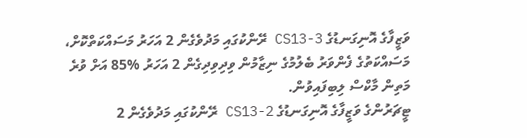ވަޒީފާގެ އޮނިގަނޑުގެ 3-CS13 ރޭންކުގައި މަދުވެގެން 2 އަހަރު މަސައްކަތްކޮށް، މަސައްކަތުގެ ފެންވަރު ބެލުމުގެ ނިޒާމުން ވިދިވިދިގެން 2 އަހަރު %85 އަށް ވުރެ މަތިން މާކްސް ލިބިފައިވުން.
ޓީޗަރުންގެ ވަޒީފާގެ އޮނިގަނޑުގެ 2-CS13 ރޭންކުގައި މަދުވެގެން 2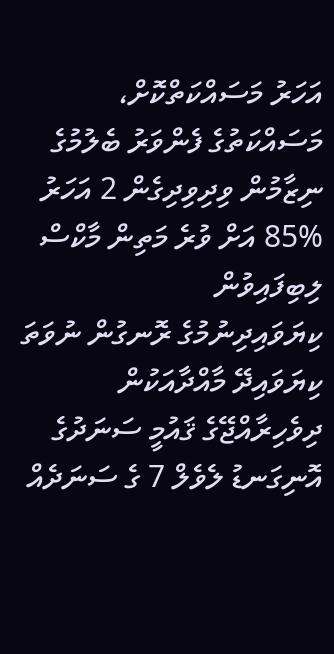އަހަރު މަސައްކަތްކޮށް، މަސައްކަތުގެ ފެންވަރު ބެލުމުގެ ނިޒާމުން ވިދިވިދިގެން 2 އަހަރު %85 އަށް ވުރެ މަތިން މާކްސް ލިބިފައިވުން
ކިޔަވައިދިނުމުގެ ރޮނގުން ނުވަތަ ކިޔަވައިދޭ މާއްދާއަކުން ދިވެހިރާއްޖޭގެ ޤައުމީ ސަނަދުގެ އޮނިގަނޑު ލެވެލް 7 ގެ ސަނަދެއް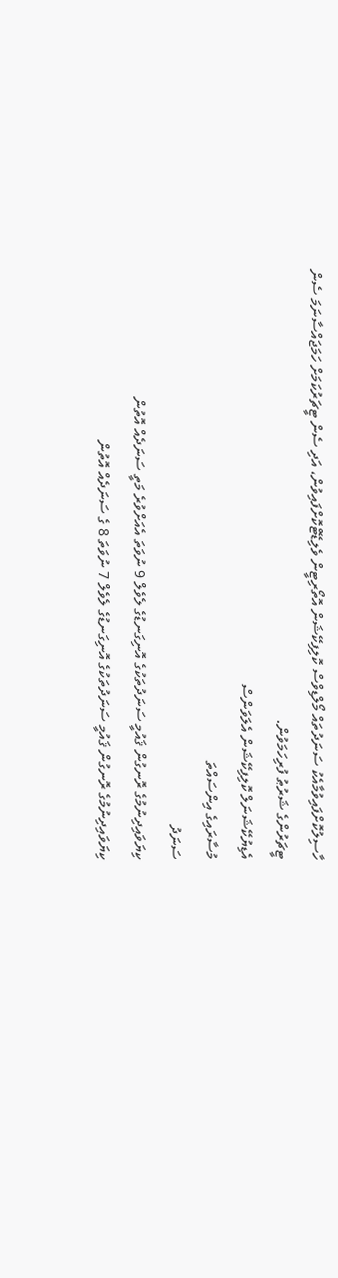ހާސިލުކޮށްފައިވުމާއެކު ސަނަދުތައް މޯލްޑިވްސް ކޮލިފިކޭޝަން އޮތޯރިޓީން ވެލިޑޭޓްކޮށްފައިވުން، އަދި ސެން ޓީޗަރުކަމަށް ހަމަޖައްސާނަމަ ސެން ޓީޗަރުންގެ ޝަރުޠު ފުރިހަމަވުން.
އެޑިޔުކޭޝަނަލް ކޮލިފިކޭޝަން އެލަވަންސް
މުސާރައިގެ އިންސައްތަ
ސަނަދު
ކިޔަވައިދިނުމުގެ ރޮނގުން ޤައުމީ ސަނަދުތަކުގެ އޮނިގަނޑުގެ ލެވެލް 9 ނުވަތަ އެއަށްވުރެ މަތީ ސަނަދެއް އޮތުން
ކިޔަވައިދިނުމުގެ ރޮނގުން ޤައުމީ ސަނަދުތަކުގެ އޮނިގަނޑުގެ ލެވެލް 7 ނުވަތަ 8 ގެ ސަނަދެއް އޮތުން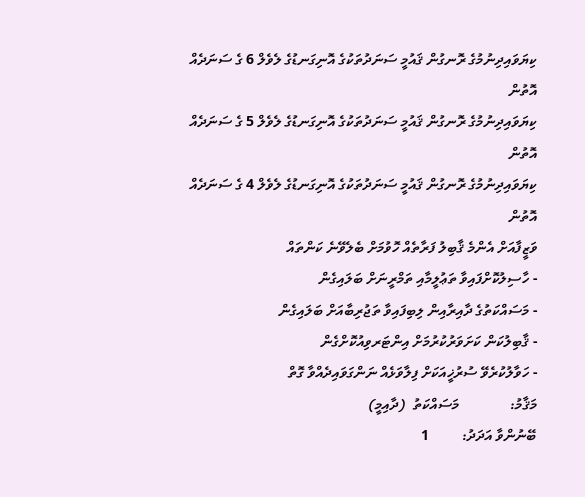ކިޔަވައިދިނުމުގެ ރޮނގުން ޤައުމީ ސަނަދުތަކުގެ އޮނިގަނޑުގެ ލެވެލް 6 ގެ ސަނަދެއް އޮތުން
ކިޔަވައިދިނުމުގެ ރޮނގުން ޤައުމީ ސަނަދުތަކުގެ އޮނިގަނޑުގެ ލެވެލް 5 ގެ ސަނަދެއް އޮތުން
ކިޔަވައިދިނުމުގެ ރޮނގުން ޤައުމީ ސަނަދުތަކުގެ އޮނިގަނޑުގެ ލެވެލް 4 ގެ ސަނަދެއް އޮތުން
ވަޒީފާއަށް އެންމެ ޤާބިލު ފަރާތެއް ހޮވުމަށް ބެލެވޭނެ ކަންތައް
- ހާސިލުކޮށްފައިވާ ތަޢުލީމާއި ތަމްރީނަށް ބަލައިގެން
- މަސައްކަތުގެ ދާއިރާއިން ލިބިފައިވާ ތަޖުރިބާއަށް ބަލައިގެން
- ޤާބިލުކަން ކަށަވަރުކުރުމަށް އިންޓަރވިއުކޮށްގެން
- ހަވާލުކުރެވޭ ސުރުޚީއަކަށް ފިލާވަޅެއް ނަންގަވައިދެއްވާ ގޮތް
މަޤާމު:              މަސައްކަތު  (ދާއިމީ)
ބޭނުންވާ އަދަދު:         1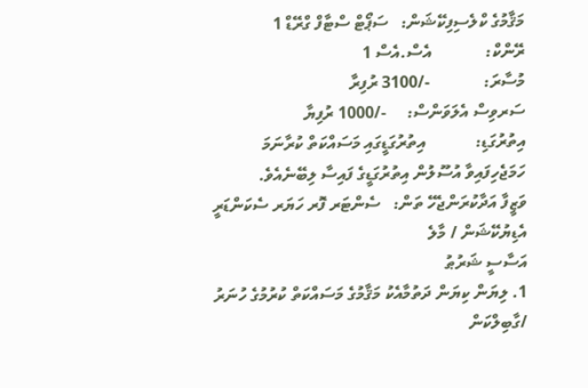މަޤާމުގެ ކްލެސިފިކޭޝަން:   ސަޕޯޓް ސްޓާފް ގްރޭޑް 1
ރޭންކް:             އެސް.އެސް 1
މުސާރަ:             -/3100 ރުފިރާ
ސަރވިސް އެލަވަންސް:     -/1000 ރުފިޔާ
އިތުރުގަޑި:            އިތުރުގަޑީގައި މަސައްކަތް ކުރާނަމަ ހަމަޖެހިފައިވާ އުސޫލުން އިތުރުގަޑީގެ ފައިސާ ލިބޭނެއެވެ.
ވަޒީފާ އަދާކުރަންޖެހޭ ތަން:   ސެންޓަރ ފޮރ ހަޔަރ ސެކަންޑަރީ އެޑިޔުކޭޝަން / މާލެ
އަސާސީ ޝަރުޠު
1. ލިޔަން ކިޔަން ދަތުމާއެކު މަޤާމުގެ މަސައްކަތް ކުރުމުގެ ހުނަރު /ގާބިލްކަން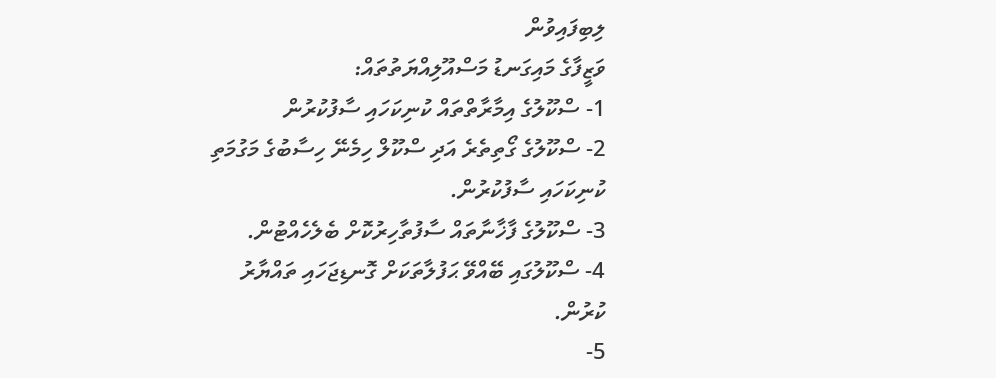ލިބިފައިވުން
ވަޒީފާގެ މައިގަނޑު މަސްއޫލިއްޔަތުތައް:
1- ސްކޫލުގެ އިމާރާތްތައް ކުނިކަހައި ސާފުކުރުން
2- ސްކޫލުގެ ގޯތިތެރެ އަދި ސްކޫލް ހިމެނޭ ހިސާބުގެ މަގުމަތި ކުނިކަހައި ސާފުކުރުން.
3- ސްކޫލުގެ ފާޚާނާތައް ސާފުތާހިރުކޮށް ބެލެހެއްޓުން.
4- ސްކޫލުގައި ބޭއްވޭ ޙަފުލާތަކަށް ގޮނޑިޖަހައި ތައްޔާރު ކުރުން.
5-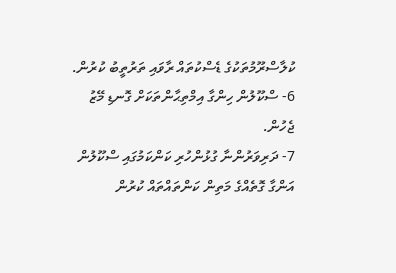ކުލާސްރޫމުތަކުގެ ޑެސްކުތައް ރާވައި ތަރުތީބު ކުރުން.
6- ސްކޫލުން ހިންގާ އިމްތިޙާންތަކަށް ގޮނޑި މޭޒު ޖެހުން.
7- ދަރިވަރުންނާ ގުޅުންހުރި ކަންކަމުގައި ސްކޫލުން އަންގާ ގޮތެއްގެ މަތިން ކަންތައްތައް ކުރުން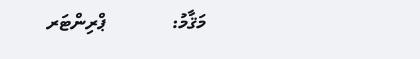މަޤާމު:              ޕްރިންޓަރ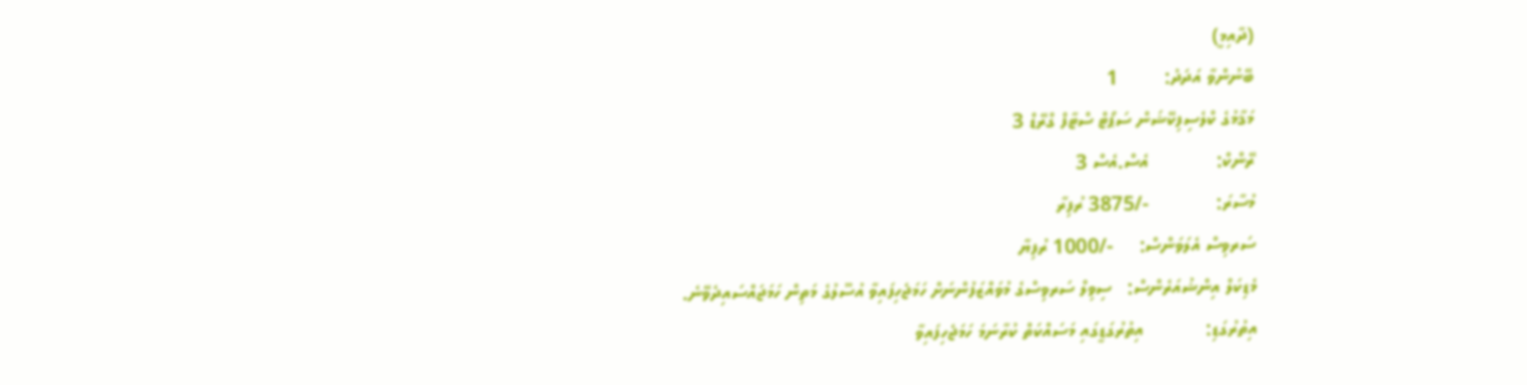(ދާއިމީ)
ބޭނުންވާ އަދަދު:         1
މަޤާމުގެ ކްލެސިފިކޭޝަން ސަޕޯޓް ސްޓާފް ގްރޭޑް 3
ރޭންކް:             އެސް.އެސް 3
މުސާރަ:             -/3875 ރުފިރާ
ސަރވިސް އެލަވަންސް:     -/1000 ރުފިޔާ
މެޑިކަލް އިންޝުއަރެންސް:   ސިވިލް ސަރވިސްގެ މުވައްޒަފުންނަށް ހަމަޖެހިފައިވާ އުސޫލުގެ މަތިން ހަމަޖައްސައިދެވޭނެ.
އިތުރުގަޑި:            އިތުރުގަޑީގައި މަސައްކަތް ކުރާނަމަ ހަމަޖެހިފައިވާ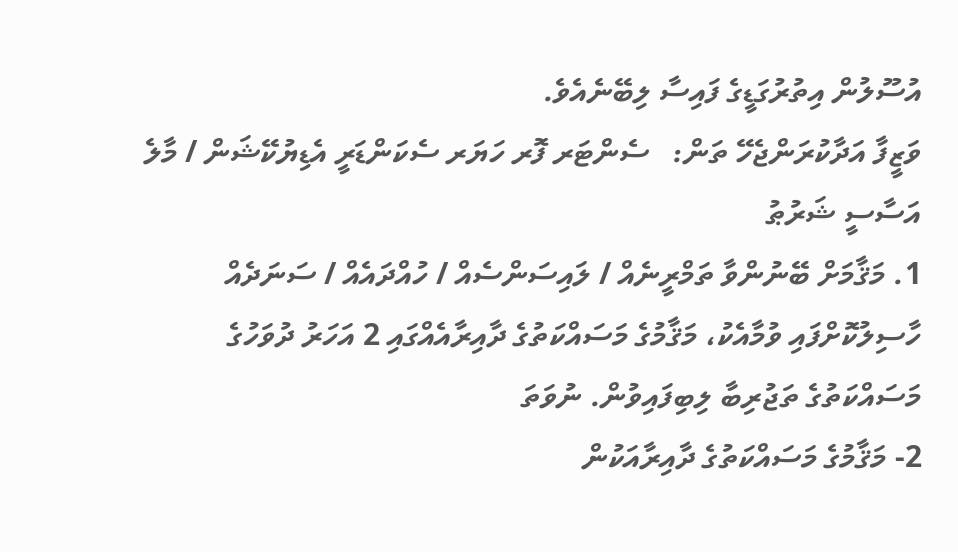އުސޫލުން އިތުރުގަޑީގެ ފައިސާ ލިބޭނެއެވެ.
ވަޒީފާ އަދާކުރަންޖެހޭ ތަން:   ސެންޓަރ ފޮރ ހަޔަރ ސެކަންޑަރީ އެޑިޔުކޭޝަން / މާލެ
އަސާސީ ޝަރުޠު
1. މަޤާމަށް ބޭނުންވާ ތަމްރީނެއް / ލައިސަންސެއް / ހުއްދައެއް / ސަނަދެއް ހާސިލުކޮށްފައި ވުމާއެކު، މަޤާމުގެ މަސައްކަތުގެ ދާއިރާއެއްގައި 2 އަހަރު ދުވަހުގެ މަސައްކަތުގެ ތަޖުރިބާ ލިބިފައިވުން. ނުވަތަ
2- މަޤާމުގެ މަސައްކަތުގެ ދާއިރާއަކުން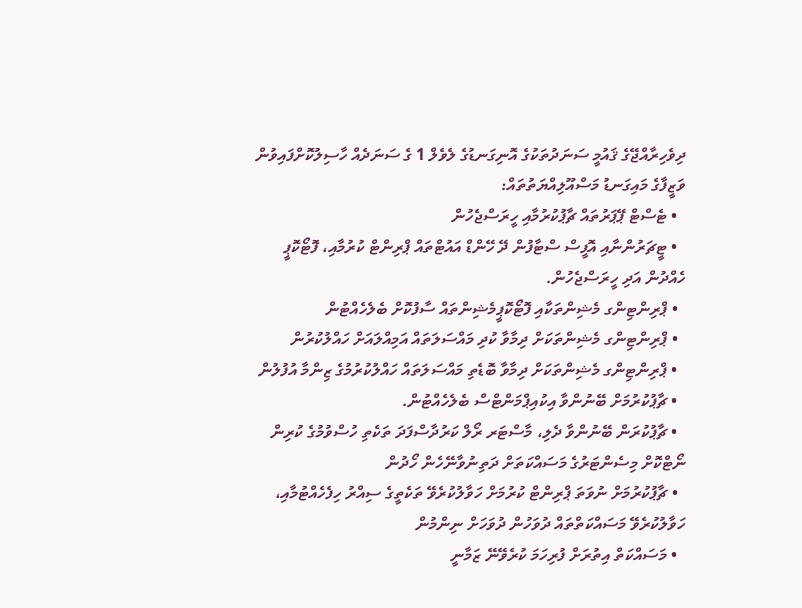ދިވެހިރާއްޖޭގެ ޤައުމީ ސަނަދުތަކުގެ އޮނިގަނޑުގެ ލެވެލް 1 ގެ ސަނަދެއް ހާސިލުކޮށްފައިވުން
ވަޒީފާގެ މައިގަނޑު މަސްއޫލިއްޔަތުތައް:
  • ޓެސްޓް ޕޭޕަރުތައް ޗާޕުކުރުމާއި ހީރަސްޖެހުން
  • ޓީޗަރުންނާއި އޮފީސް ސްޓާފުން ދޭ ހޭންޑް އައުޓްތައް ޕްރިންޓް ކުރުމާއި، ފޮޓޯކޮޕީ ހެއްދުން އަދި ހީރަސްޖެހުން.
  • ޕްރިންޓިންގ މެޝިންތަކާއި ފޮޓޯކޮޕީމެޝިންތައް ސާފުކޮށް ބެލެހެއްޓުން
  • ޕްރިންޓިންގ މެޝިންތަކަށް ދިމާވާ ކުދި މައްސަލަތައް އަމިއްލައަށް ހައްލުކުރުން
  • ޕްރިންޓިންގ މެޝިންތަކަށް ދިމާވާ ބޮޑެތި މައްސަލަތައް ހައްލުކުރުމުގެ ޒިންމާ އުފުލުން
  • ޗާޕުކުރުމަށް ބޭނުންވާ އިކުއިޕްމަންޓްސް ބެލެހެއްޓުން.
  • ޗާޕުކުރަން ބޭނުންވާ ދެލި، މާސްޓަރ ރޯލް ކަރުދާސްފަދަ ތަކެތި ހުސްވުމުގެ ކުރިން ނޯޓްކޮށް މިސެންޓަރުގެ މަސައްކަތަށް ދަތިނުވާނޭހެން ހޯދުން
  • ޗާޕުކުރުމަށް ނުވަތަ ޕްރިންޓް ކުރުމަށް ހަވާލުކުރެވޭ ތަކެތީގެ ސިއްރު ހިފެހެއްޓުމާއި، ހަވާލުކުރެވޭ މަސައްކަތްތައް ދުވަހުން ދުވަހަށް ނިންމުން
  • މަސައްކަތް އިތުރަށް ފުރިހަމަ ކުރެވޭނޭ ޒަމާނީ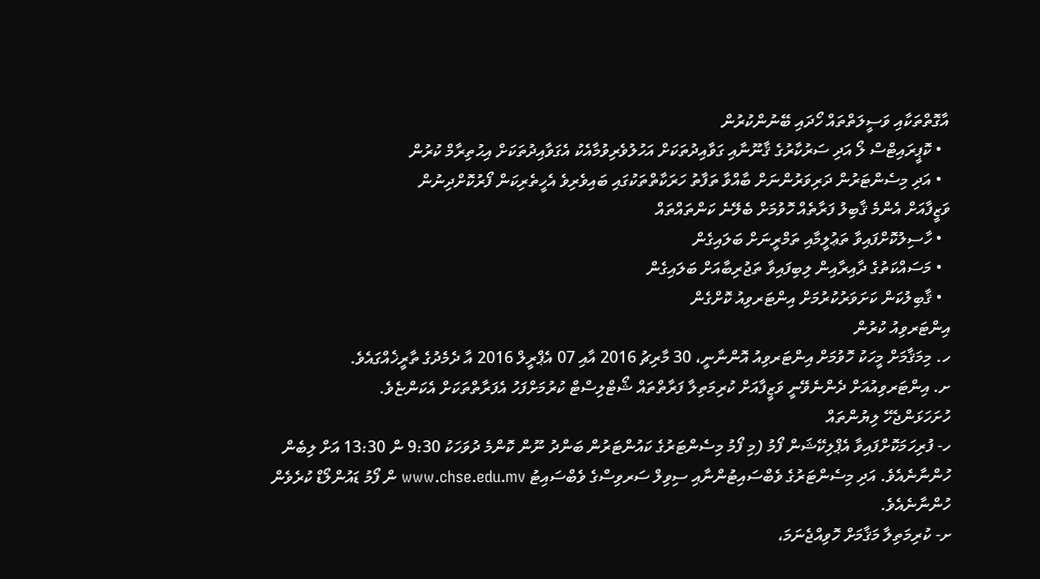އާގޮތްތަކާއި ވަސީލަތްތައް ހޯދައި ބޭނުންކުރުން
  • ކޮޕީރައިޓްސް ލޯ އަދި ސަރުކާރުގެ ޤާނޫނާއި ގަވާއިދުތަކަށް އަހުލުވެރިވުމާއެކު އެގަވާއިދުތަކަށް އިޙުތިރާމް ކުރުން
  • އަދި މިސެންޓަރުން ދަރިވަރުންނަށް ބާއްވާ ތަފާތު ހަރަކާތްތަކުގައި ބައިވެރިވެ އެހީތެރިކަން ފޯރުކޮށްދިނުން
ވަޒީފާއަށް އެންމެ ޤާބިލު ފަރާތެއް ހޮވުމަށް ބެލޭނެ ކަންތައްތައް
  • ހާސިލުކޮށްފައިވާ ތަޢުލީމާއި ތަމްރީނަށް ބަލައިގެން
  • މަސައްކަތުގެ ދާއިރާއިން ލިބިފައިވާ ތަޖުރިބާއަށް ބަލައިގެން
  • ޤާބިލުކަން ކަށަވަރުކުރުމަށް އިންޓަރވިއު ކޮށްގެން
އިންޓަރވިއު ކުރުން
ހ. މިމަޤާމަށް މީހަކު ހޮވުމަށް އިންޓަރވިއު އޮންނާނީ، 30 މާރިޗު 2016 އާއި 07 އެޕްރީލް 2016 އާ ދެމެދުގެ ތާރީޚެއްގައެވެ.
ށ. އިންޓަރވިއުއަށް ދެންނެވޭނީ ވަޒީފާއަށް ކުރިމަތިލާ ފަރާތްތައް ޝޯޓްލިސްޓް ކުރުމަށްފަހު އެފަރާތްތަކަށް އެކަންޏެވެ.
ހުށަހަޅަންޖެހޭ ލިޔުންތައް
ހ- ފުރިހަމަކޮށްފައިވާ އެޕްލިކޭޝަން ފޯމު (މި ފޯމު މިސެންޓަރުގެ ކައުންޓަރުން ބަންދު ނޫން ކޮންމެ ދުވަހަކު 9:30 ން 13:30 އަށް ލިބެން ހުންނާނެއެވެ. އަދި މިސެންޓަރުގެ ވެބްސައިޓުންނާއި ސިވިލް ސަރވިސްގެ ވެބްސައިޓު www.chse.edu.mv ން ފޯމު ޑައުންލޯޑް ކުރެވެން ހުންނާނެއެވެ.
ށ- ކުރިމަތިލާ މަޤާމަށް ހޮވިއްޖެނަމަ،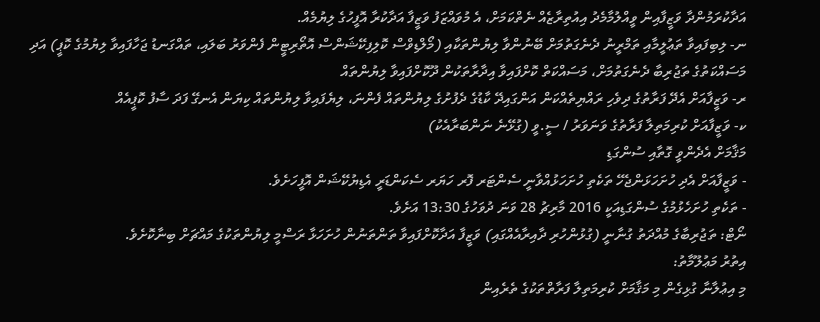އަދާކުރަމުންދާ ވަޒީފާއިން ވީއްލުމާމެދު އިއުތިރާޒެއް ނެތްކަމަށް، އެ މުވައްޒަފު ވަޒީފާ އަދާކުރާ އޮފީހުގެ ލިޔުމެއް.
ނ- ލިބިފައިވާ ތަޢުލީމާއި ތަމްރީނު ދެނެގަތުމަށް ބޭނުންވާ ލިޔުންތަކާއި (މޯލްޑިވްސް ކޮލިފިކޭޝަންސް އޮތޯރިޓީން ފެންވަރު ބަލައި، ތައްގަނޑު ޖަހާފައިވާ ލިޔުމުގެ ކޮޕީ) އަދި މަސައްކަތުގެ ތަޖުރިބާ ދެނެގަތުމަށް، މަސައްކަތް ކޮށްފައިވާ އިދާރާތަކުން ދޫކޮށްފައިވާ ލިޔުންތައް
ރ- ވަޒީފާއަށް އެދޭ ފަރާތުގެ ދިވެހި ރައްޔިތެއްކަން އަންގައިދޭ ކާޑުގެ ދެފުށުގެ ލިޔުންތައް ފެންނަ، ލިޔެފައިވާ ލިޔުންތައް ކިޔަން އެނގޭ ފަދަ ސާފު ކޮޕީއެއް
ކ- ވަޒީފާއަށް ކުރިމަތިލާ ފަރާތުގެ ވަނަވަރު / ސީ.ވީ (ގުޅޭނެ ނަންބަރާއެކު)
މަޤާމަށް އެދެންވީ ގޮތާއި ސުންގަޑި
- ވަޒީފާއަށް އެދި ހުށަހަޅަންޖެހޭ ތަކެތި ހުށަހަޅުއްވާނީ ސެންޓަރ ފޮރ ހަޔަރ ސެކަންޑަރީ އެޑިޔުކޭޝަން އޮފީހަށެވެ.
- ތަކެތި ހުށަހެޅުމުގެ ސުންގަޑިއަކީ 2016 މާރިޗު 28 ވަނަ ދުވަހުގެ 13:30 އަށެވެ.
ނޯޓް: ތަޖުރިބާގެ މުއްދަތު ގުނާނީ (ގުޅުންހުރި ދާއިރާއެއްގައި) ވަޒީފާ އަދާކޮށްފައިވާ ތަންތަނުން ހުށަހަޅާ ރަސްމީ ލިޔުންތަކުގެ މައްޗަށް ބިނާކޮށެވެ.
އިތުރު މަޢުލޫމާތު:
މި އިޢުލާނާ ގުޅިގެން މި މަޤާމަށް ކުރިމަތިލާ ފަރާތްތަކުގެ ތެރެއިން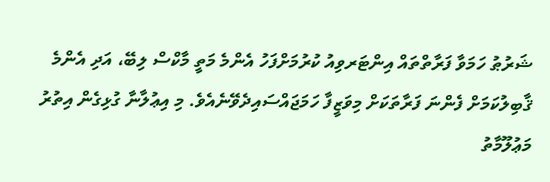ޝަރުޠު ހަމަވާ ފަރާތްތައް އިންޓަރވިއު ކުރުމަށްފަހު އެންމެ މަތީ މާކްސް ލިބޭ، އަދި އެންމެ ޤާބިލުކަމަށް ފެންނަ ފަރާތަކަށް މިވަޒީފާ ހަމަޖައްސައިދެވޭނެއެވެ. މި އިޢުލާނާ ގުޅިގެން އިތުރު މަޢުލޫމާތު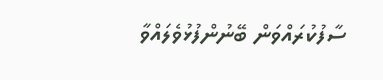ސާފުކުރައްވަން ބޭނުންފުޅުވެލައްވާ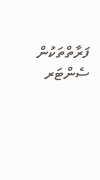ފަރާތްތަކުން ސެންޓަރ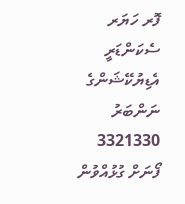ފޮރ ހަޔަރ ސެކަންޑަރީ އެޑިޔުކޭޝަންގެ ނަންބަރު 3321330 ފޯނަށް ގުޅުއްވުން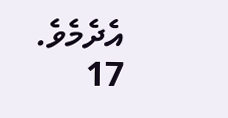އެދެމެވެ.
17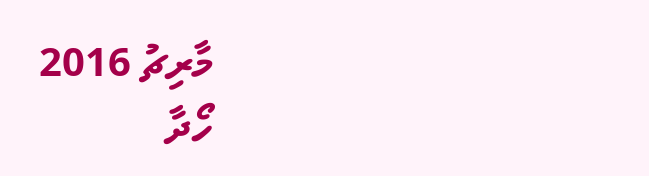މާރިޗު 2016
ހޯދާ